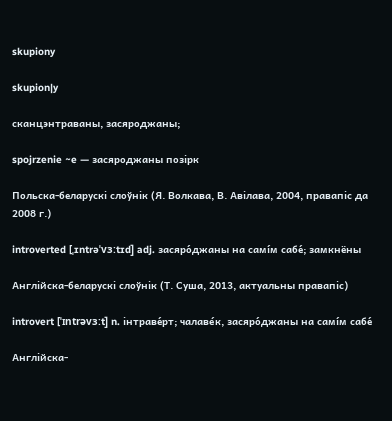skupiony

skupion|y

сканцэнтраваны, засяроджаны;

spojrzenie ~e — засяроджаны позірк

Польска-беларускі слоўнік (Я. Волкава, В. Авілава, 2004, правапіс да 2008 г.)

introverted [ˌɪntrəˈvɜ:tɪd] adj. засяро́джаны на самі́м сабе́; замкнёны

Англійска-беларускі слоўнік (Т. Суша, 2013, актуальны правапіс)

introvert [ˈɪntrəvɜ:t] n. інтраве́рт; чалаве́к, засяро́джаны на самі́м сабе́

Англійска-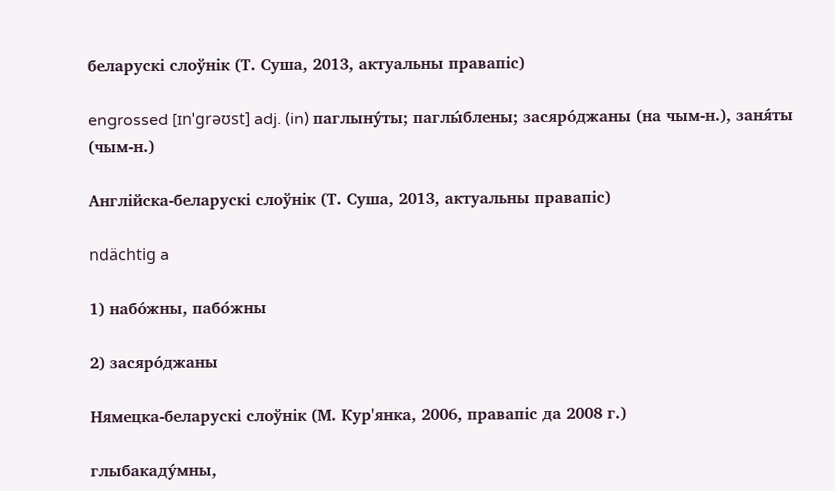беларускі слоўнік (Т. Суша, 2013, актуальны правапіс)

engrossed [ɪnˈgrəʊst] adj. (in) паглыну́ты; паглы́блены; засяро́джаны (на чым-н.), заня́ты (чым-н.)

Англійска-беларускі слоўнік (Т. Суша, 2013, актуальны правапіс)

ndächtig a

1) набо́жны, пабо́жны

2) засяро́джаны

Нямецка-беларускі слоўнік (М. Кур'янка, 2006, правапіс да 2008 г.)

глыбакаду́мны,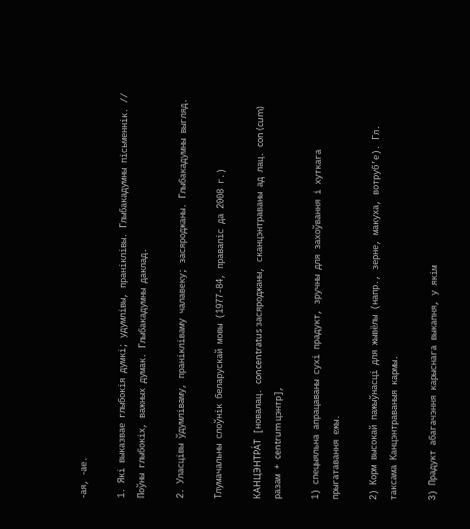‑ая, ‑ае.

1. Які выказвае глыбокія думкі; удумлівы, праніклівы. Глыбакадумны пісьменнік. // Поўны глыбокіх, важных думак. Глыбакадумны даклад.

2. Уласцівы ўдумліваму, пранікліваму чалавеку; засяроджаны. Глыбакадумны выгляд.

Тлумачальны слоўнік беларускай мовы (1977-84, правапіс да 2008 г.)

КАНЦЭНТРА́Т [новалац. concentratus засяроджаны, сканцэнтраваны ад лац. con (cum) разам + centrum цэнтр],

1) спецыяльна апрацаваны сухі прадукт, зручны для захоўвання і хуткага прыгатавання ежы.

2) Корм высокай пажыўнасці для жывёлы (напр., зерне, макуха, вотруб’е). Гл. таксама Канцэнтраваныя кармы.

3) Прадукт абагачэння карыснага выкапня, у якім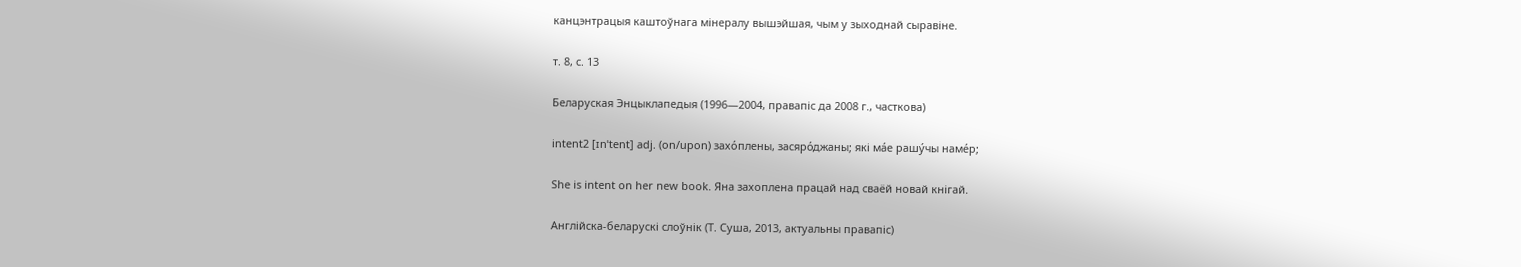канцэнтрацыя каштоўнага мінералу вышэйшая, чым у зыходнай сыравіне.

т. 8, с. 13

Беларуская Энцыклапедыя (1996—2004, правапіс да 2008 г., часткова)

intent2 [ɪnˈtent] adj. (on/upon) захо́плены, засяро́джаны; які ма́е рашу́чы наме́р;

She is intent on her new book. Яна захоплена працай над сваёй новай кнігай.

Англійска-беларускі слоўнік (Т. Суша, 2013, актуальны правапіс)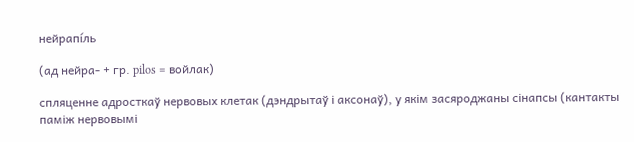нейрапі́ль

(ад нейра- + гр. pilos = войлак)

спляценне адросткаў нервовых клетак (дэндрытаў і аксонаў), у якім засяроджаны сінапсы (кантакты паміж нервовымі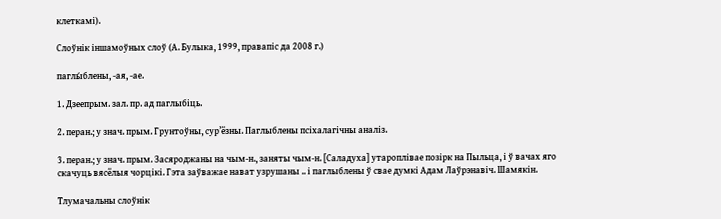клеткамі).

Слоўнік іншамоўных слоў (А. Булыка, 1999, правапіс да 2008 г.)

паглы́блены, ‑ая, ‑ае.

1. Дзеепрым. зал. пр. ад паглыбіць.

2. перан.; у знач. прым. Грунтоўны, сур’ёзны. Паглыблены псіхалагічны аналіз.

3. перан.; у знач. прым. Засяроджаны на чым‑н., заняты чым‑н. [Саладуха] утароплівае позірк на Пыльца, і ў вачах яго скачуць вясёлыя чорцікі. Гэта заўважае нават узрушаны .. і паглыблены ў свае думкі Адам Лаўрэнавіч. Шамякін.

Тлумачальны слоўнік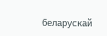беларускай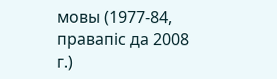мовы (1977-84, правапіс да 2008 г.)